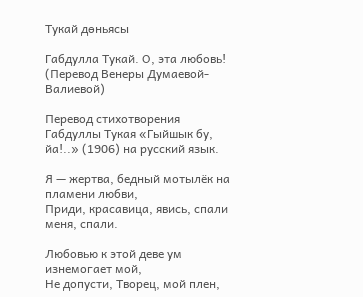Тукай дөньясы

Габдулла Тукай. О, эта любовь! (Перевод Венеры Думаевой-Валиевой)

Перевод стихотворения Габдуллы Тукая «Гыйшык бу, йа!..» (1906) на русский язык.

Я — жертва, бедный мотылёк на пламени любви,
Приди, красавица, явись, спали меня, спали.

Любовью к этой деве ум изнемогает мой,
Не допусти, Творец, мой плен,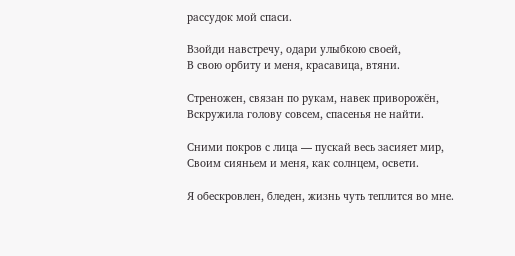рассудок мой спаси.

Взойди навстречу, одари улыбкою своей,
В свою орбиту и меня, красавица, втяни.

Стреножен, связан по рукам, навек приворожён,
Вскружила голову совсем, спасенья не найти.

Сними покров с лица — пускай весь засияет мир,
Своим сияньем и меня, как солнцем, освети.

Я обескровлен, бледен, жизнь чуть теплится во мне.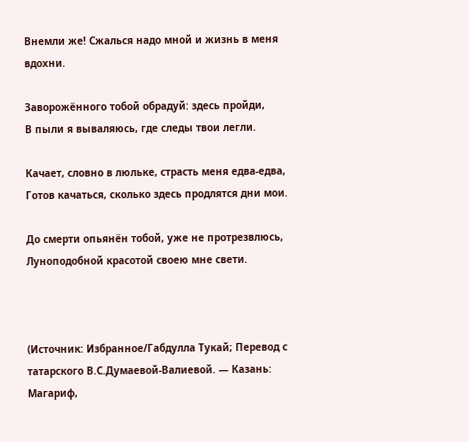Внемли же! Сжалься надо мной и жизнь в меня вдохни.

Заворожённого тобой обрадуй: здесь пройди,
В пыли я вываляюсь, где следы твои легли.

Качает, словно в люльке, страсть меня едва-едва,
Готов качаться, сколько здесь продлятся дни мои.

До смерти опьянён тобой, уже не протрезвлюсь,
Луноподобной красотой своею мне свети.



(Источник: Избранное/Габдулла Тукай; Перевод с татарского В.С.Думаевой-Валиевой. — Казань: Магариф,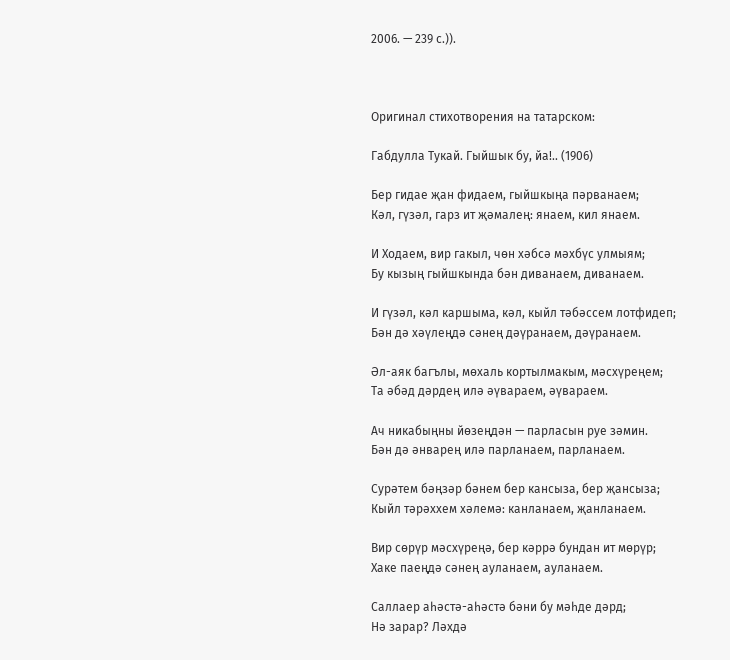2006. — 239 с.)).



Оригинал стихотворения на татарском:

Габдулла Тукай. Гыйшык бу, йа!.. (1906)

Бер гидае җан фидаем, гыйшкыңа пәрванаем;
Кәл, гүзәл, гарз ит җәмалең: янаем, кил янаем.

И Ходаем, вир гакыл, чөн хәбсә мәхбүс улмыям;
Бу кызың гыйшкында бән диванаем, диванаем.

И гүзәл, кәл каршыма, кәл, кыйл тәбәссем лотфидеп;
Бән дә хәүлеңдә сәнең дәүранаем, дәүранаем.

Әл-аяк багълы, мөхаль кортылмакым, мәсхүреңем;
Та әбәд дәрдең илә әүвараем, әүвараем.

Ач никабыңны йөзеңдән — парласын руе зәмин.
Бән дә әнварең илә парланаем, парланаем.

Сурәтем бәңзәр бәнем бер кансыза, бер җансыза;
Кыйл тәрәххем хәлемә: канланаем, җанланаем.

Вир сөрүр мәсхүреңә, бер кәррә бундан ит мөрүр;
Хаке паеңдә сәнең ауланаем, ауланаем.

Саллаер аһәстә-аһәстә бәни бу мәһде дәрд;
Нә зарар? Ләхдә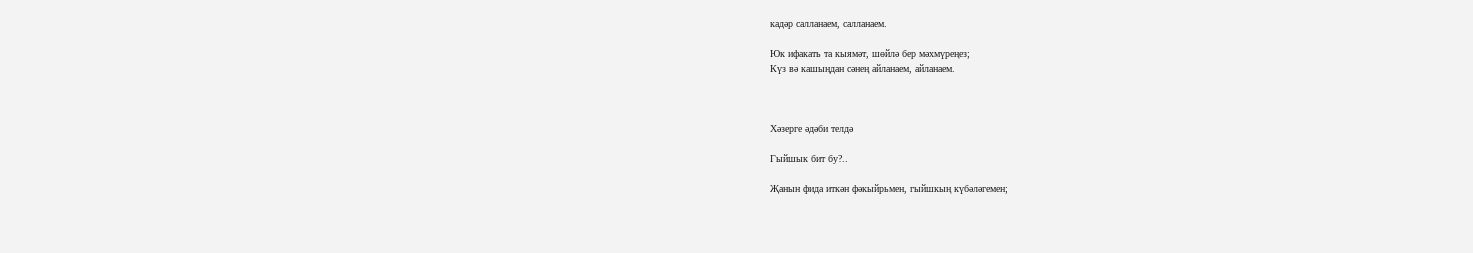кадәр салланаем, салланаем.

Юк ифакать та кыямәт, шөйлә бер мәхмүреңез;
Күз вә кашыңдан сәнең айланаем, айланаем.



Хәзерге әдәби телдә

Гыйшык бит бу?..

Җанын фида иткән фәкыйрьмен, гыйшкың күбәләгемен;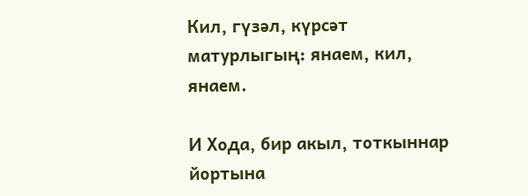Кил, гүзәл, күрсәт матурлыгың: янаем, кил, янаем.

И Хода, бир акыл, тоткыннар йортына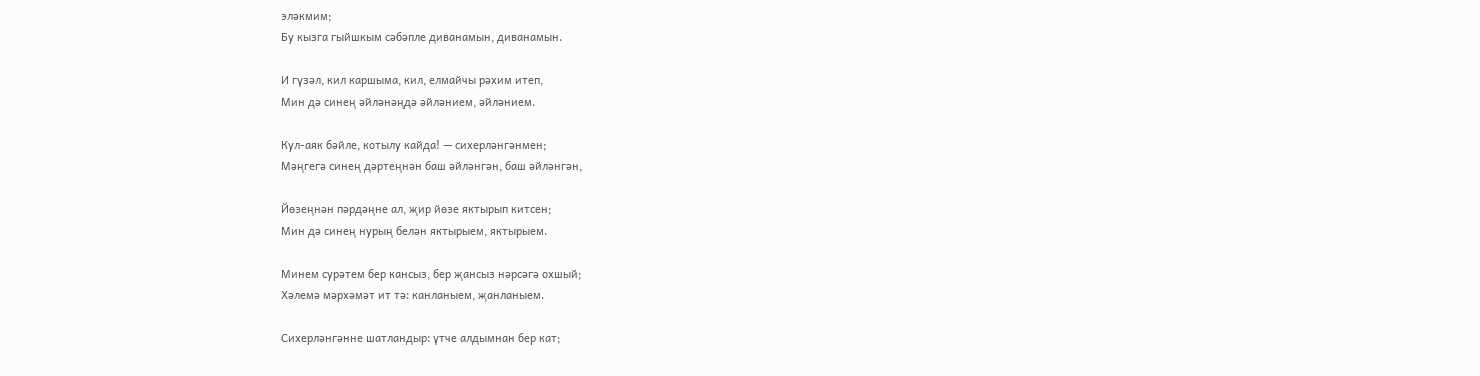эләкмим;
Бу кызга гыйшкым сәбәпле диванамын, диванамын.

И гүзәл, кил каршыма, кил, елмайчы рәхим итеп,
Мин дә синең әйләнәңдә әйләнием, әйләнием.

Кул-аяк бәйле, котылу кайда! — сихерләнгәнмен;
Мәңгегә синең дәртеңнән баш әйләнгән, баш әйләнгән,

Йөзеңнән пәрдәңне ал, җир йөзе яктырып китсен;
Мин дә синең нурың белән яктырыем, яктырыем.

Минем сурәтем бер кансыз, бер җансыз нәрсәгә охшый;
Хәлемә мәрхәмәт ит тә: канланыем, җанланыем.

Сихерләнгәнне шатландыр: үтче алдымнан бер кат;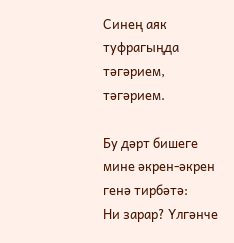Синең аяк туфрагыңда тәгәрием, тәгәрием.

Бу дәрт бишеге мине әкрен-әкрен генә тирбәтә:
Ни зарар? Үлгәнче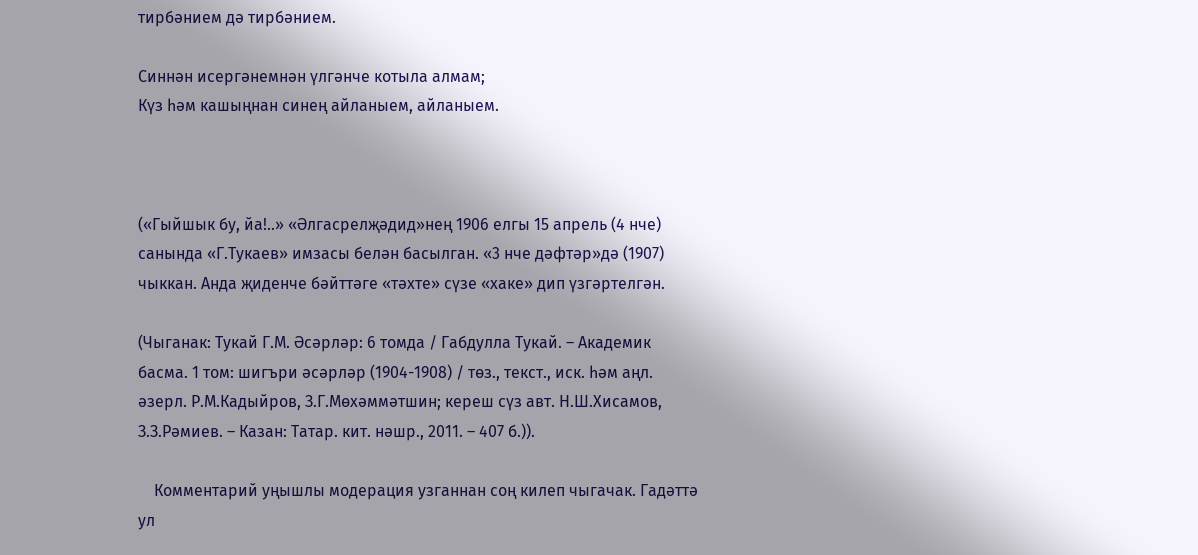тирбәнием дә тирбәнием.

Синнән исергәнемнән үлгәнче котыла алмам;
Күз һәм кашыңнан синең айланыем, айланыем.



(«Гыйшык бу, йа!..» «Әлгасрелҗәдид»нең 1906 елгы 15 апрель (4 нче) санында «Г.Тукаев» имзасы белән басылган. «3 нче дәфтәр»дә (1907) чыккан. Анда җиденче бәйттәге «тәхте» сүзе «хаке» дип үзгәртелгән.

(Чыганак: Тукай Г.М. Әсәрләр: 6 томда / Габдулла Тукай. – Академик басма. 1 том: шигъри әсәрләр (1904-1908) / төз., текст., иск. һәм аңл. әзерл. Р.М.Кадыйров, З.Г.Мөхәммәтшин; кереш сүз авт. Н.Ш.Хисамов, З.З.Рәмиев. – Казан: Татар. кит. нәшр., 2011. – 407 б.)).

    Комментарий уңышлы модерация узганнан соң килеп чыгачак. Гадәттә ул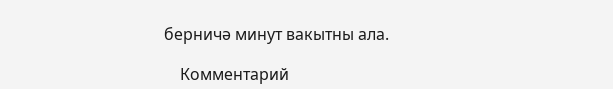берничә минут вакытны ала.

    Комментарий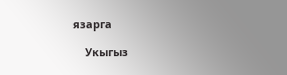язарга

    Укыгыз